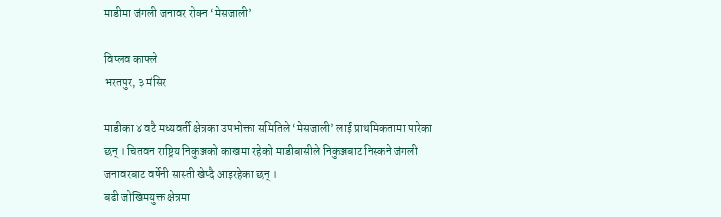माडीमा जंगली जनावर रोक्न ‘मेसजाली’

विप्लव काफ्ले
भरतपुर, ३ मंसिर

माडीका ४ वटै मध्यवर्ती क्षेत्रका उपभोक्ता समितिले ‘मेसजाली’ लाई प्राथमिकतामा पारेका छन् । चितवन राष्ट्रिय निकुञ्जको काखमा रहेको माडीबासीले निकुञ्जबाट निस्कने जंगली जनावरबाट वर्षेनी सास्ती खेप्दै आइरहेका छन् ।
बढी जोखिमयुक्त क्षेत्रमा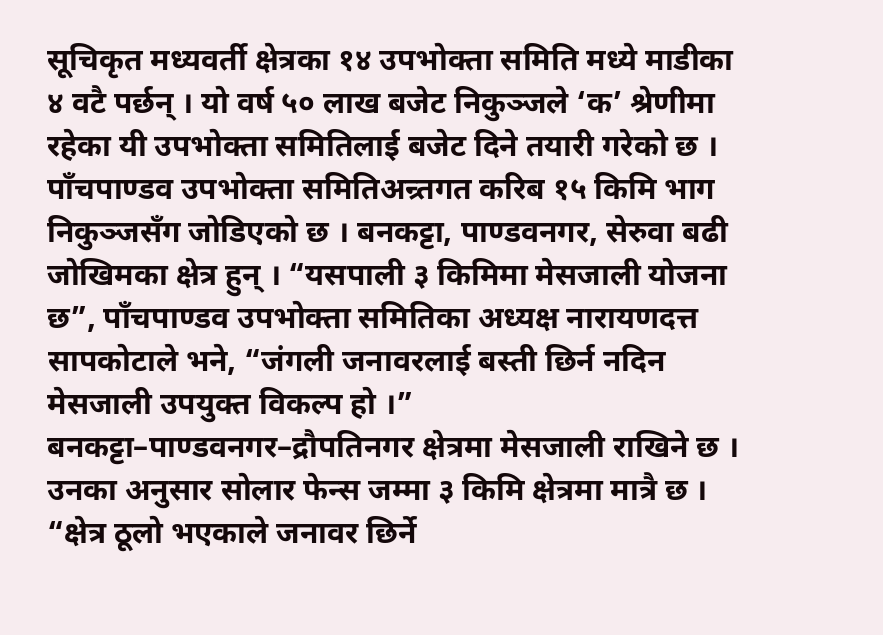सूचिकृत मध्यवर्ती क्षेत्रका १४ उपभोक्ता समिति मध्ये माडीका ४ वटै पर्छन् । यो वर्ष ५० लाख बजेट निकुञ्जले ‘क’ श्रेणीमा रहेका यी उपभोक्ता समितिलाई बजेट दिने तयारी गरेको छ । पाँचपाण्डव उपभोक्ता समितिअन्र्तगत करिब १५ किमि भाग निकुञ्जसँग जोडिएको छ । बनकट्टा, पाण्डवनगर, सेरुवा बढी जोखिमका क्षेत्र हुन् । “यसपाली ३ किमिमा मेसजाली योजना छ”, पाँचपाण्डव उपभोक्ता समितिका अध्यक्ष नारायणदत्त सापकोटाले भने, “जंगली जनावरलाई बस्ती छिर्न नदिन मेसजाली उपयुक्त विकल्प हो ।” बनकट्टा–पाण्डवनगर–द्रौपतिनगर क्षेत्रमा मेसजाली राखिने छ । उनका अनुसार सोलार फेन्स जम्मा ३ किमि क्षेत्रमा मात्रै छ । “क्षेत्र ठूलो भएकाले जनावर छिर्ने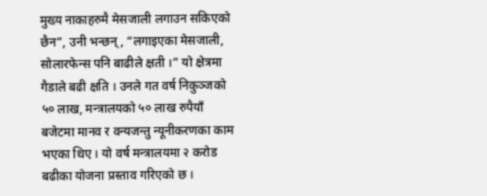मुख्य नाकाहरुमै मेसजाली लगाउन सकिएको छैन”, उनी भन्छन्, “लगाइएका मेसजाली, सोलारफेन्स पनि बाढीले क्षती ।” यो क्षेत्रमा गैडाले बढी क्षति । उनले गत वर्ष निकुञ्जको ५० लाख, मन्त्रालयको ५० लाख रुपैयाँ बजेटमा मानव र वन्यजन्तु न्यूनीकरणका काम भएका थिए । यो वर्ष मन्त्रालयमा २ करोड बढीका योजना प्रस्ताव गरिएको छ ।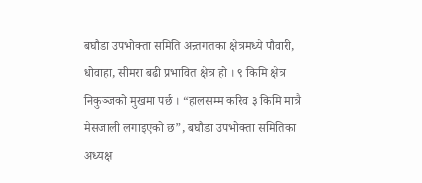बघौडा उपभोक्ता समिति अन्र्तगतका क्षेत्रमध्ये पौवारी, धोवाहा, सीमरा बढी प्रभावित क्षेत्र हो । ९ किमि क्षेत्र निकुञ्जको मुखमा पर्छ । “हालसम्म करिव ३ किमि मात्रै मेसजाली लगाइएको छ”, बघौडा उपभोक्ता समितिका अध्यक्ष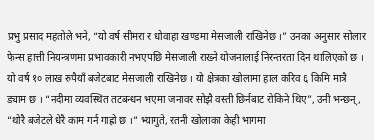प्रभु प्रसाद महतोले भने, “यो वर्ष सीमरा र धोवाहा खण्डमा मेसजाली राखिनेछ ।” उनका अनुसार सोलार फेन्स हात्ती नियन्त्रणमा प्रभावकारी नभएपछि मेसजाली राख्ने योजनालाई निरन्तरता दिन थालिएको छ । यो वर्ष १० लाख रुपैयाँ बजेटबाट मेसजाली राखिनेछ । यो क्षेत्रका खोलामा हाल करिव ६ किमि मात्रै ड्याम छ । “नदीमा व्यवस्थित तटबन्धन भएमा जनावर सोझै वस्ती छिर्नबाट रोकिने थिए”, उनी भन्छन्, “थोरै बजेटले धेरै काम गर्न गाह्रो छ ।” भ्यागुते, रतनी खोलाका केही भागमा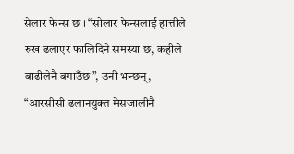सेलार फेन्स छ । “सोलार फेन्सलाई हात्तीले रुख ढलाएर फालिदिने समस्या छ, कहीले बाढीलेनै बगाउँछ”, उनी भन्छन्, “आरसीसी ढलानयुक्त मेसजालीनै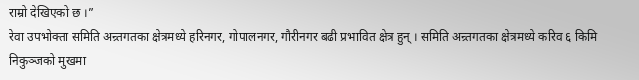राम्रो देखिएको छ ।”
रेवा उपभोक्ता समिति अन्र्तगतका क्षेत्रमध्ये हरिनगर, गोपालनगर, गौरीनगर बढी प्रभावित क्षेत्र हुन् । समिति अन्र्तगतका क्षेत्रमध्ये करिव ६ किमि निकुञ्जको मुखमा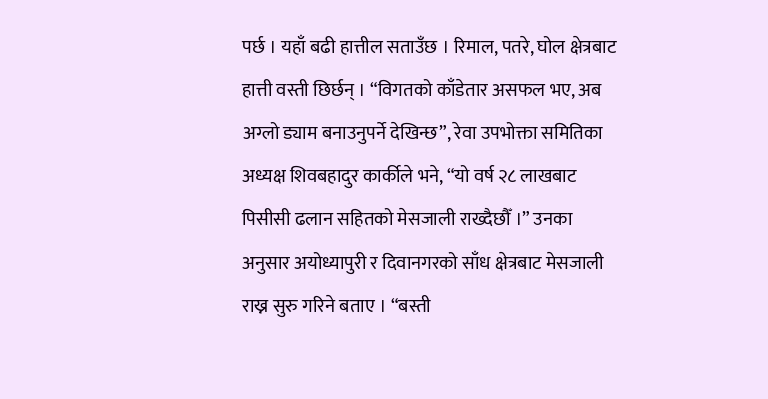पर्छ । यहाँ बढी हात्तील सताउँछ । रिमाल, पतरे, घोल क्षेत्रबाट हात्ती वस्ती छिर्छन् । “विगतको काँडेतार असफल भए, अब अग्लो ड्याम बनाउनुपर्ने देखिन्छ”, रेवा उपभोक्ता समितिका अध्यक्ष शिवबहादुर कार्कीले भने, “यो वर्ष २८ लाखबाट पिसीसी ढलान सहितको मेसजाली राख्दैछौँ ।” उनका अनुसार अयोध्यापुरी र दिवानगरको साँध क्षेत्रबाट मेसजाली राख्न सुरु गरिने बताए । “बस्ती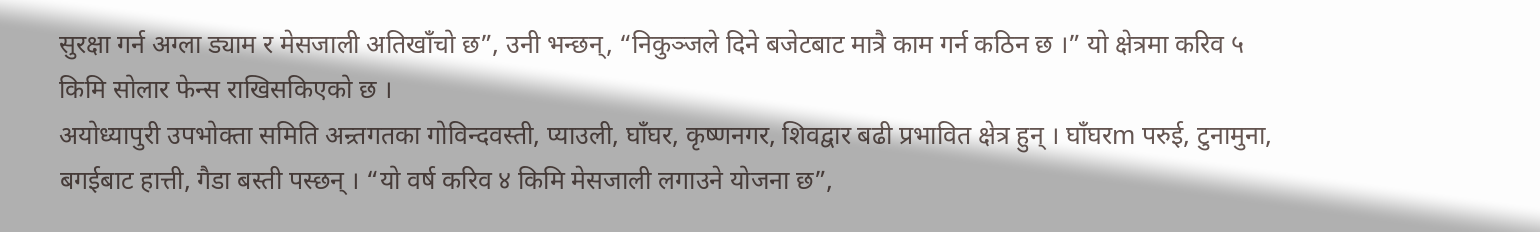सुरक्षा गर्न अग्ला ड्याम र मेसजाली अतिखाँचो छ”, उनी भन्छन्, “निकुञ्जले दिने बजेटबाट मात्रै काम गर्न कठिन छ ।” यो क्षेत्रमा करिव ५ किमि सोलार फेन्स राखिसकिएको छ ।
अयोध्यापुरी उपभोक्ता समिति अन्र्तगतका गोविन्दवस्ती, प्याउली, घाँघर, कृष्णनगर, शिवद्वार बढी प्रभावित क्षेत्र हुन् । घाँघरm परुई, टुनामुना, बगईबाट हात्ती, गैडा बस्ती पस्छन् । “यो वर्ष करिव ४ किमि मेसजाली लगाउने योजना छ”,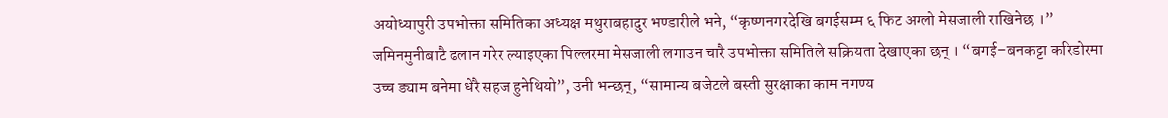अयोध्यापुरी उपभोक्ता समितिका अध्यक्ष मथुराबहादुर भण्डारीले भने, “कृष्णनगरदेखि बगईसम्म ६ फिट अग्लो मेसजाली राखिनेछ ।” जमिनमुनीबाटै ढलान गरेर ल्याइएका पिल्लरमा मेसजाली लगाउन चारै उपभोक्ता समितिले सक्रियता देखाएका छन् । “बगई–बनकट्टा करिडोरमा उच्च ड्याम बनेमा धेरै सहज हुनेथियो”, उनी भन्छन्, “सामान्य बजेटले बस्ती सुरक्षाका काम नगण्य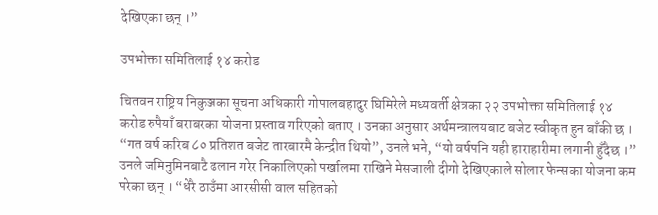देखिएका छन् ।”

उपभोक्ता समितिलाई १४ करोड

चितवन राष्ट्रिय निकुञ्जका सूचना अधिकारी गोपालबहादुर घिमिरेले मध्यवर्ती क्षेत्रका २२ उपभोक्ता समितिलाई १४ करोड रुपैयाँ बराबरका योजना प्रस्ताव गरिएको बताए । उनका अनुसार अर्थमन्त्रालयबाट बजेट स्वीकृत हुन बाँकी छ । “गत वर्ष करिब ८० प्रतिशत बजेट तारबारमै केन्द्रीत थियो”, उनले भने, “यो वर्षपनि यही हाराहारीमा लगानी हुँदैछ ।” उनले जमिनुमिनबाटै ढलान गरेर निकालिएको पर्खालमा राखिने मेसजाली दीगो देखिएकाले सोलार फेन्सका योजना कम परेका छन् । “धेरै ठाउँमा आरसीसी वाल सहितको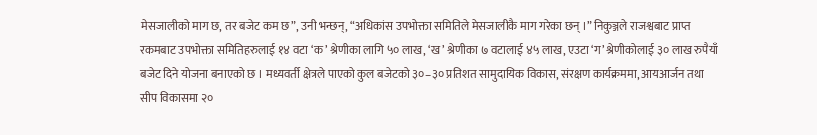मेसजालीको माग छ, तर बजेट कम छ”, उनी भन्छन्, “अधिकांस उपभोक्ता समितिले मेसजालीकै माग गरेका छन् ।” निकुञ्जले राजश्वबाट प्राप्त रकमबाट उपभोक्ता समितिहरुलाई १४ वटा ‘क’ श्रेणीका लागि ५० लाख, ‘ख’ श्रेणीका ७ वटालाई ४५ लाख, एउटा ‘ग’ श्रेणीकोलाई ३० लाख रुपैयाँ बजेट दिने योजना बनाएको छ । मध्यवर्ती क्षेत्रले पाएको कुल बजेटको ३०–३० प्रतिशत सामुदायिक विकास, संरक्षण कार्यक्रममा, आयआर्जन तथा सीप विकासमा २०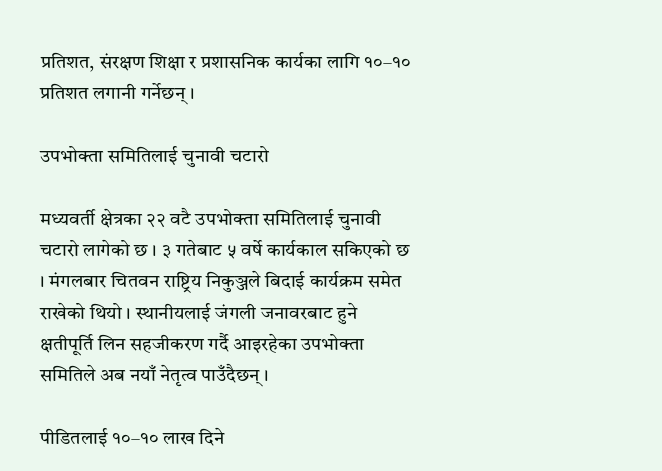प्रतिशत, संरक्षण शिक्षा र प्रशासनिक कार्यका लागि १०–१० प्रतिशत लगानी गर्नेछन् ।

उपभोक्ता समितिलाई चुनावी चटारो

मध्यवर्ती क्षेत्रका २२ वटै उपभोक्ता समितिलाई चुनावी चटारो लागेको छ । ३ गतेबाट ५ वर्षे कार्यकाल सकिएको छ । मंगलबार चितवन राष्ट्रिय निकुञ्जले बिदाई कार्यक्रम समेत राखेको थियो । स्थानीयलाई जंगली जनावरबाट हुने क्षतीपूर्ति लिन सहजीकरण गर्दै आइरहेका उपभोक्ता समितिले अब नयाँ नेतृत्व पाउँदैछन् ।

पीडितलाई १०–१० लाख दिने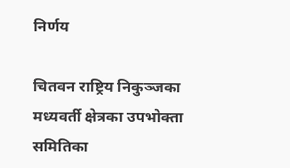निर्णय

चितवन राष्ट्रिय निकुञ्जका मध्यवर्ती क्षेत्रका उपभोक्ता समितिका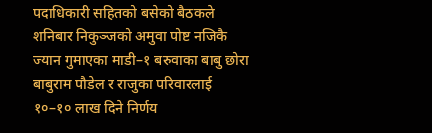पदाधिकारी सहितको बसेको बैठकले शनिबार निकुञ्जको अमुवा पोष्ट नजिकै ज्यान गुमाएका माडी–१ बरुवाका बाबु छोरा बाबुराम पौडेल र राजुका परिवारलाई १०–१० लाख दिने निर्णय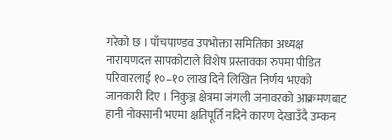गरेको छ । पाँचपाण्डव उपभोक्ता समितिका अध्यक्ष नारायणदत्त सापकोटाले विशेष प्रस्तावका रुपमा पीडित परिवारलाई १०–१० लाख दिने लिखित निर्णय भएको जानकारी दिए । निकुञ्ज क्षेत्रमा जंगली जनावरको आक्रमणबाट हानी नोक्सानी भएमा क्षतिपूर्ति नदिने कारण देखाउँदै उम्कन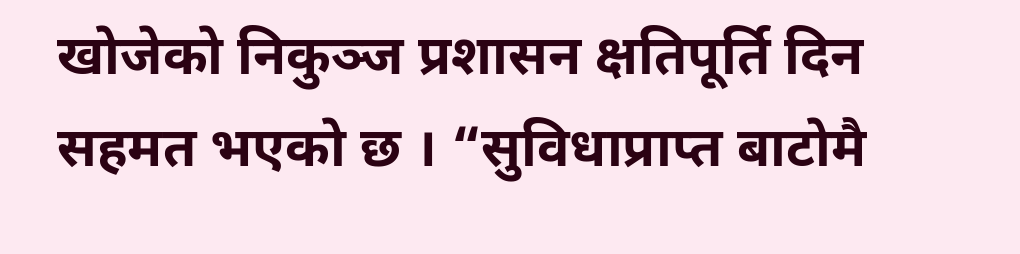खोजेको निकुञ्ज प्रशासन क्षतिपूर्ति दिन सहमत भएको छ । “सुविधाप्राप्त बाटोमै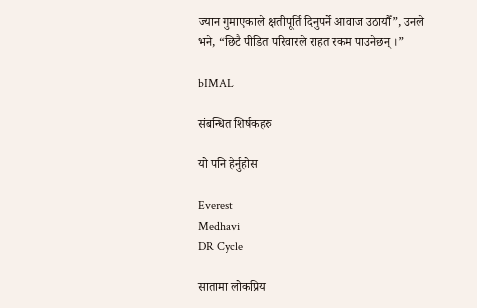ज्यान गुमाएकाले क्षतीपूर्ति दिनुपर्ने आवाज उठायौँ”, उनले भने, “छिटै पीडित परिवारले राहत रकम पाउनेछन् ।”

bIMAL

संबन्धित शिर्षकहरु

यो पनि हेर्नुहोस

Everest
Medhavi
DR Cycle

सातामा लोकप्रिय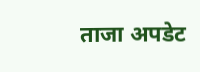ताजा अपडेट